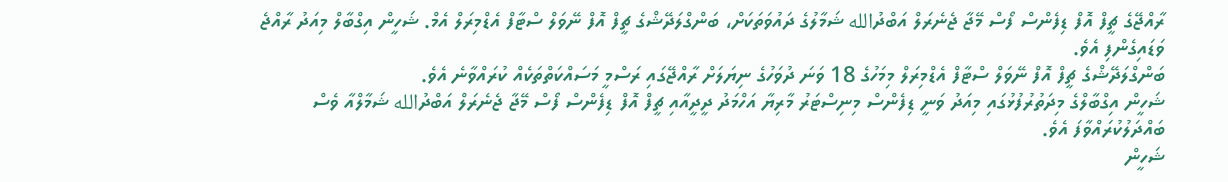ރާއްޖޭގެ ޗީފް އޮފް ޑިފެންސް ފޯސް މޭޖާ ޖެނެރަލް އަބްދުالله ޝަމާލުގެ ދައުވަތަކަށް، ބަންގްލަދޭޝްގެ ޗީފް އޮފް ނޭވަލް ސްޓާފް އެޑްމިރަލް އެމް. ޝަހީން އިގްބާލް މިއަދު ރާއްޖެ ވަޑައިގެންފި އެވެ.
ބަންގްލަދޭޝްގެ ޗީފް އޮފް ނޭވަލް ސްޓާފް އެޑްމިރަލް މިމަހުގެ 18 ވަނަ ދުވަހުގެ ނިޔަލަށް ރާއްޖޭގައި ރަސްމީ މަސައްކަތްތަކެއް ކުރައްވާނެ އެވެ.
ޝަހީން އިގްބާލްގެ މިދަތުރުފުޅުގައި މިއަދު ވަނީ ޑިފެންސް މިނިސްޓަރު މާރިޔާ އަހްމަދު ދީދީއާއި ޗީފް އޮފް ޑިފެންސް ފޯސް މޭޖާ ޖެނެރަލް އަބްދުالله ޝަމާލްއާ ވެސް ބައްދަލުކުރައްވާފަ އެވެ.
ޝަހީން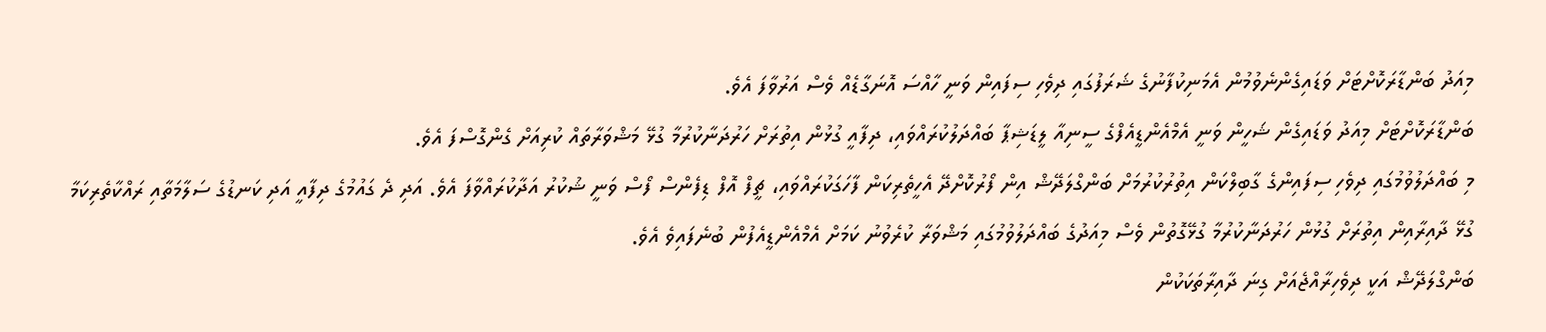މިއަދު ބަންޑާރަކޮށްޓަށް ވަޑައިގެންނެވުމުން އެމަނިކުފާނުގެ ޝަރަފުގައި ދިވެހި ސިފައިން ވަނީ ހާއްސަ އޮނަގާޑެއް ވެސް އަރުވާފަ އެވެ.
ބަންޑާރަކޮށްޓަށް މިއަދު ވަޑައިގެން ޝަހީން ވަނީ އެމްއެންޑީއެފްގެ ސީނިއާ ލީޑަޝިޕާ ބައްދަލުކުރައްވައި، ދިފާއީ ގުޅުން އިތުރަށް ހަރުދަނާކުރުމާ ގުޅޭ މަޝްވަރާތައް ކުރިއަށް ގެންގޮސްފަ އެވެ.
މި ބައްދަލުވުމުގައި ދިވެހި ސިފައިންގެ ގާބިލްކަން އިތުރުކުރުމަށް ބަންގްލަދޭޝް އިން ފޯރުކޮށްދޭ އެހީތެރިކަން ފާހަގަކުރައްވައި، ޗީފް އޮފް ޑިފެންސް ފޯސް ވަނީ ޝުކުރު އަދާކުރައްވާފަ އެވެ. އަދި ދެ ގައުމުގެ ދިފާއީ އަދި ކަނޑުގެ ސަލާމަތާއި ރައްކާތެރިކަމާ ގުޅޭ ދާއިރާއިން އިތުރަށް ގުޅުން ހަރުދަނާކުރުމާ ގުޅޭގޮތުން ވެސް މިއަދުގެ ބައްދަލުވުމުގައި މަޝްވަރާ ކުރެވުނު ކަމަށް އެމްއެންޑީއެފުން ބުނެފައިވެ އެވެ.
ބަންގްލަދޭޝް އަކީ ދިވެހިރާއްޖެއަށް ގިނަ ދާއިރާތަކަކުން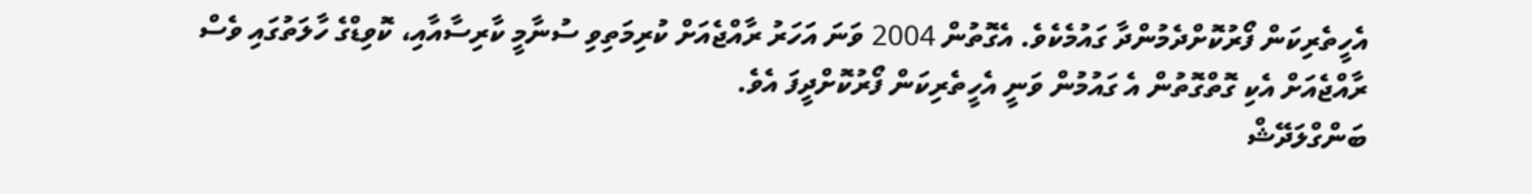އެހީތެރިކަން ފޯރުކޮށްދެމުންދާ ގައުމެކެވެ. އެގޮތުން 2004 ވަނަ އަހަރު ރާއްޖެއަށް ކުރިމަތިވި ސުނާމީ ކާރިސާއާއި، ކޮވިޑްގެ ހާލަތުގައި ވެސް ރާއްޖެއަށް އެކި ގޮތްގޮތުން އެ ގައުމުން ވަނީ އެހީތެރިކަން ފޯރުކޮށްދީފަ އެވެ.
ބަންގްލަދޭޝް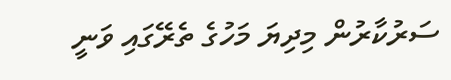ސަރުކާރުން މިދިޔަ މަހުގެ ތެރޭގައި ވަނީ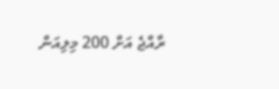ރާއްޖެ އަށް 200 މިލިއަން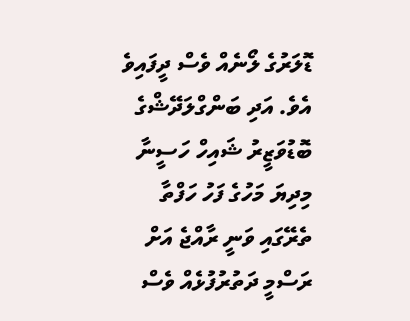ޑޮލަރުގެ ލޯނެއް ވެސް ދީފައިވެ އެވެ. އަދި ބަންގްލަދޭޝްގެ ބޮޑުވަޒީރު ޝައިހް ހަސީނާ މިދިޔަ މަހުގެ ފަހު ހަފްތާ ތެރޭގައި ވަނީ ރާއްޖެ އަށް ރަސްމީ ދަތުރުފުޅެއް ވެސް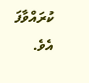ކުރައްވާފަ އެވެ.